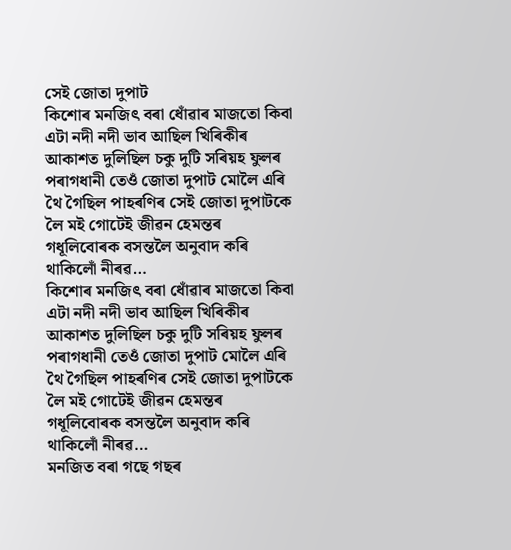সেই জোতা দুপাট
কিশোৰ মনজিৎ বৰা ধোঁৱাৰ মাজতো কিবা এটা নদী নদী ভাব আছিল খিৰিকীৰ আকাশত দুলিছিল চকু দুটি সৰিয়হ ফুলৰ পৰাগধানী তেওঁ জোতা দুপাট মোলৈ এৰি থৈ গৈছিল পাহৰণিৰ সেই জোতা দুপাটকে লৈ মই গোটেই জীৱন হেমন্তৰ গধূলিবোৰক বসন্তলৈ অনুবাদ কৰি থাকিলোঁ নীৰৱ…
কিশোৰ মনজিৎ বৰা ধোঁৱাৰ মাজতো কিবা এটা নদী নদী ভাব আছিল খিৰিকীৰ আকাশত দুলিছিল চকু দুটি সৰিয়হ ফুলৰ পৰাগধানী তেওঁ জোতা দুপাট মোলৈ এৰি থৈ গৈছিল পাহৰণিৰ সেই জোতা দুপাটকে লৈ মই গোটেই জীৱন হেমন্তৰ গধূলিবোৰক বসন্তলৈ অনুবাদ কৰি থাকিলোঁ নীৰৱ…
মনজিত বৰা গছে গছৰ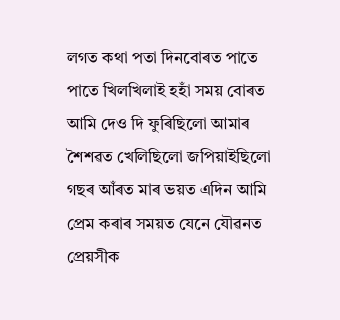লগত কথা পতা দিনবোৰত পাতে পাতে খিলখিলাই হহাঁ সময় বোৰত আমি দেও দি ফুৰিছিলো আমাৰ শৈশৱত খেলিছিলো জপিয়াইছিলো গছৰ আঁৰত মাৰ ভয়ত এদিন আমি প্ৰেম কৰাৰ সময়ত যেনে যৌৱনত প্ৰেয়সীক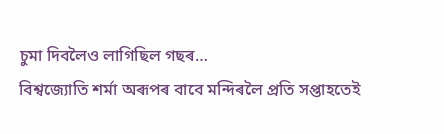চুমা দিবলৈও লাগিছিল গছৰ…
বিশ্বজ্যোতি শৰ্মা অৰূপৰ বাবে মন্দিৰলৈ প্ৰতি সপ্তাহতেই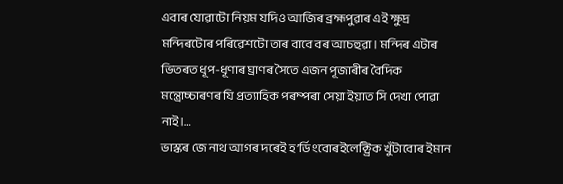এবাৰ যোৱাটো নিয়ম যদিও আজিৰ ব্ৰহ্মপুৱাৰ এই ক্ষুদ্ৰ মন্দিৰটোৰ পৰিৱেশটো তাৰ বাবে বৰ আচহুৱা। মন্দিৰ এটাৰ ভিতৰত ধূপ-ধূণাৰ ঘ্ৰাণৰ সৈতে এজন পূজাৰীৰ বৈদিক মন্ত্ৰোচ্চাৰণৰ যি প্ৰত্যাহিক পৰম্পৰা সেয়া ইয়াত সি দেখা পোৱা নাই।…
ভাস্কৰ জে নাথ আগৰ দৰেই হ’ৰ্ডিংবোৰইলেক্ট্ৰিক খুঁটাবোৰ ইমান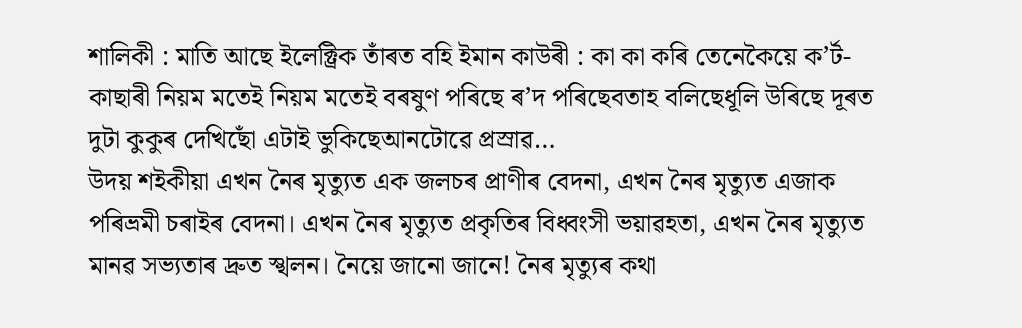শালিকী : মাতি আছে ইলেক্ট্ৰিক তাঁৰত বহি ইমান কাউৰী : কা কা কৰি তেনেকৈয়ে ক’ৰ্ট-কাছাৰী নিয়ম মতেই নিয়ম মতেই বৰষুণ পৰিছে ৰ’দ পৰিছেবতাহ বলিছেধূলি উৰিছে দূৰত দুটা কুকুৰ দেখিছোঁ এটাই ভুকিছেআনটোৱে প্ৰস্ৰাৱ…
উদয় শইকীয়া এখন নৈৰ মৃত্যুত এক জলচৰ প্ৰাণীৰ বেদনা, এখন নৈৰ মৃত্যুত এজাক পৰিভ্ৰমী চৰাইৰ বেদনা। এখন নৈৰ মৃত্যুত প্ৰকৃতিৰ বিধ্বংসী ভয়াৱহতা, এখন নৈৰ মৃত্যুত মানৱ সভ্যতাৰ দ্রুত স্খলন। নৈয়ে জানো জানে! নৈৰ মৃত্যুৰ কথা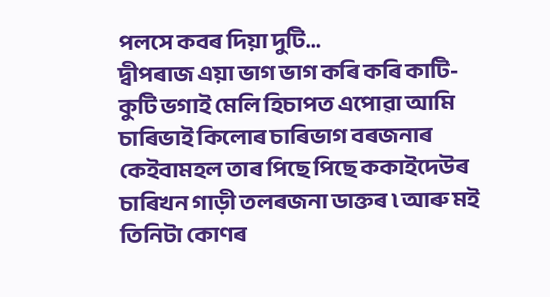পলসে কবৰ দিয়া দুটি…
দ্বীপৰাজ এয়া ভাগ ভাগ কৰি কৰি কাটি-কুটি ভগাই মেলি হিচাপত এপোৱা আমি চাৰিভাই কিলোৰ চাৰিভাগ বৰজনাৰ কেইবামহল তাৰ পিছে পিছে ককাইদেউৰ চাৰিখন গাড়ী তলৰজনা ডাক্তৰ ৷ আৰু মই তিনিটা কোণৰ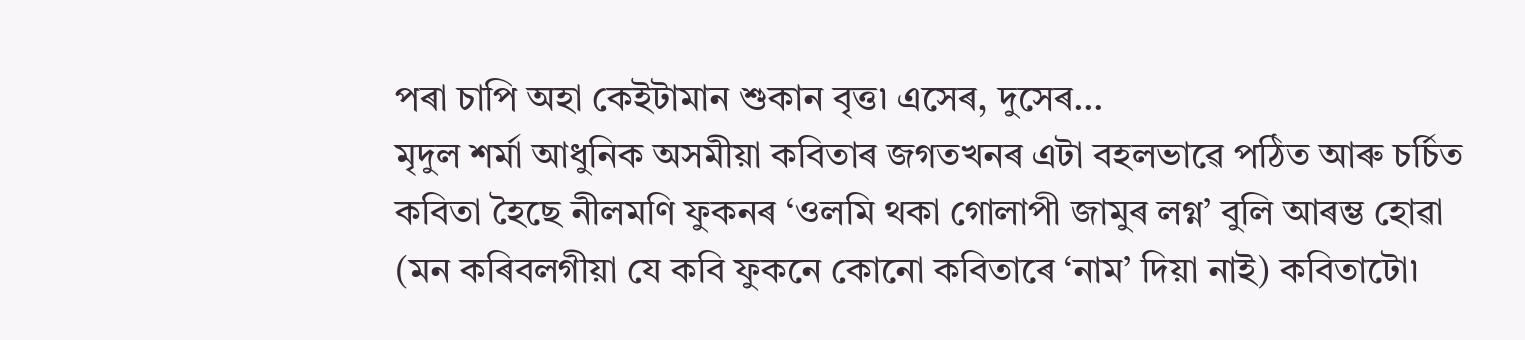পৰা চাপি অহা কেইটামান শুকান বৃত্ত৷ এসেৰ, দুসেৰ…
মৃদুল শৰ্মা আধুনিক অসমীয়া কবিতাৰ জগতখনৰ এটা বহলভাৱে পঠিত আৰু চৰ্চিত কবিতা হৈছে নীলমণি ফুকনৰ ‘ওলমি থকা গোলাপী জামুৰ লগ্ন’ বুলি আৰম্ভ হোৱা (মন কৰিবলগীয়া যে কবি ফুকনে কোনো কবিতাৰে ‘নাম’ দিয়া নাই) কবিতাটো৷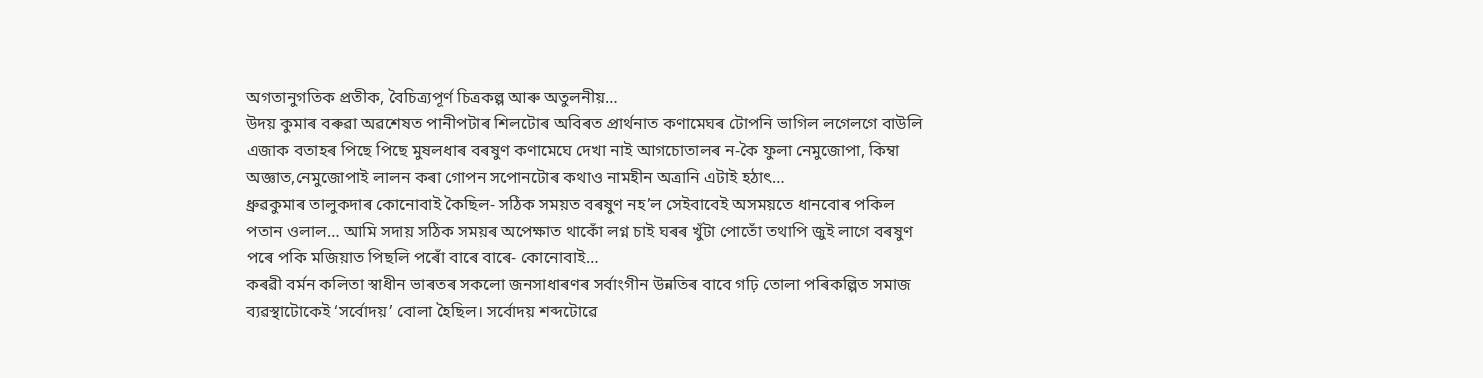অগতানুগতিক প্ৰতীক, বৈচিত্ৰ্যপূৰ্ণ চিত্ৰকল্প আৰু অতুলনীয়…
উদয় কুমাৰ বৰুৱা অৱশেষত পানীপটাৰ শিলটোৰ অবিৰত প্ৰাৰ্থনাত কণামেঘৰ টোপনি ভাগিল লগেলগে বাউলি এজাক বতাহৰ পিছে পিছে মুষলধাৰ বৰষুণ কণামেঘে দেখা নাই আগচোতালৰ ন-কৈ ফুলা নেমুজোপা, কিম্বা অজ্ঞাত,নেমুজোপাই লালন কৰা গোপন সপোনটোৰ কথাও নামহীন অত্ৰানি এটাই হঠাৎ…
ধ্ৰুৱকুমাৰ তালুকদাৰ কোনোবাই কৈছিল- সঠিক সময়ত বৰষুণ নহ’ল সেইবাবেই অসময়তে ধানবোৰ পকিল পতান ওলাল… আমি সদায় সঠিক সময়ৰ অপেক্ষাত থাকোঁ লগ্ন চাই ঘৰৰ খুঁটা পোতোঁ তথাপি জুই লাগে বৰষুণ পৰে পকি মজিয়াত পিছলি পৰোঁ বাৰে বাৰে- কোনোবাই…
কৰৱী বৰ্মন কলিতা স্বাধীন ভাৰতৰ সকলো জনসাধাৰণৰ সৰ্বাংগীন উন্নতিৰ বাবে গঢ়ি তোলা পৰিকল্পিত সমাজ ব্যৱস্থাটোকেই ‘সৰ্বোদয়’ বোলা হৈছিল। সৰ্বোদয় শব্দটোৱে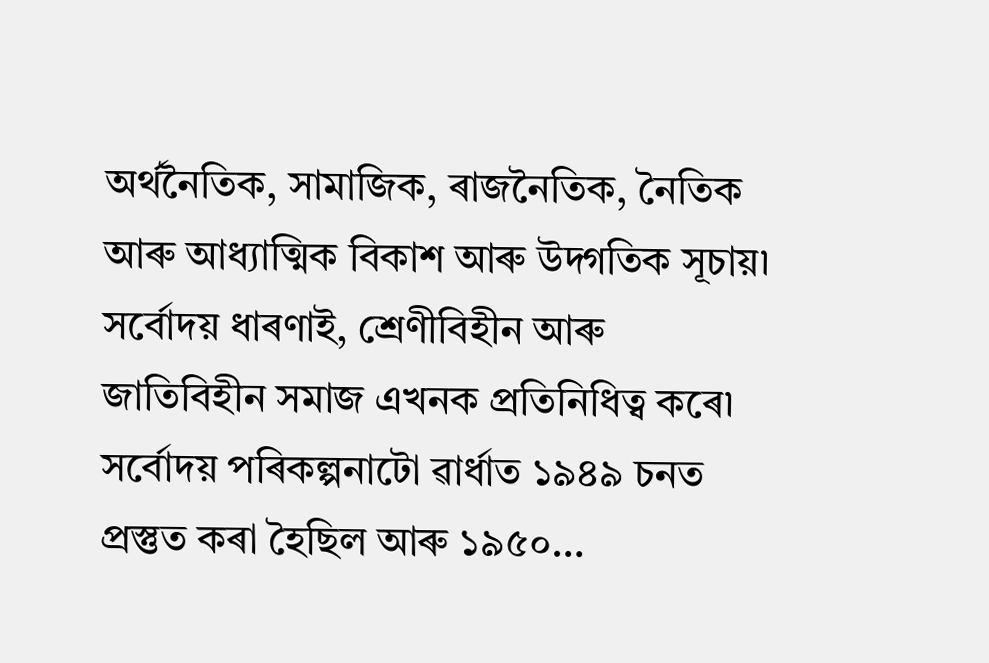অৰ্থনৈতিক, সামাজিক, ৰাজনৈতিক, নৈতিক আৰু আধ্যাত্মিক বিকাশ আৰু উদ্গতিক সূচায়৷ সৰ্বোদয় ধাৰণাই, শ্ৰেণীবিহীন আৰু জাতিবিহীন সমাজ এখনক প্ৰতিনিধিত্ব কৰে৷ সৰ্বোদয় পৰিকল্পনাটো ৱাৰ্ধাত ১৯৪৯ চনত প্ৰস্তুত কৰা হৈছিল আৰু ১৯৫০…